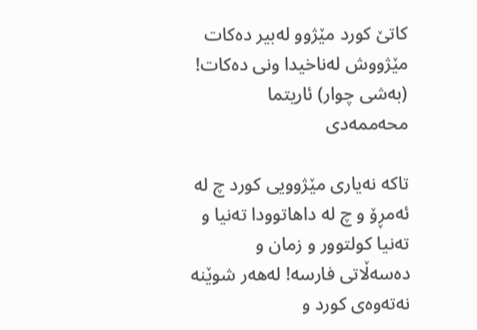كاتێ كورد مێژوو له‌بیر ده‌كات مێژووش له‌ناخیدا ونی ده‌كات! (به‌شی چوار) ئاریتما محه‌ممه‌دی

تاكه‌ نه‌یاری مێژوویی كورد چ له‌ ئه‌مڕۆ و چ له‌ داهاتوودا ته‌نیا و ته‌نیا كولتوور و زمان و ده‌سه‌ڵاتی فارسه‌! له‌هه‌ر شوێنه‌ نه‌ته‌وه‌ی كورد و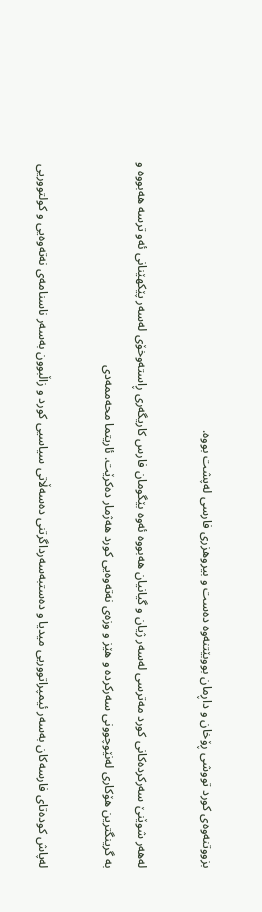بزووتنه‌وه‌ی كورد تووشی ڕۆخان و داڕمان بووبێتنه‌وه‌ ده‌ست و بیروهزری فارسی له‌پشت بووه‌.

له‌هه‌ر شوێنێ سه‌ركرده‌كانی كورد مه‌ترسی له‌سه‌ر ژیان و گیانیان هه‌بووه‌ ئه‌وه‌ بێگومان فارس كاریگه‌ری ڕاسته‌وخۆی له‌سه‌ر پێكهێنانی ئه‌و ترسه‌ هه‌بووه‌ و به‌ گرینگترین هۆكاری له‌نێوچوونی سه‌ركرده‌ و هێز و وزه‌ی نه‌ته‌وه‌یی كورد هه‌ژمار ده‌كرێت. ئاریتما محه‌ممه‌دی

له‌پاش كوده‌تای فارسه‌كان به‌سه‌ر ئیمپراتووریی میدیا و ده‌ستبه‌سه‌رداگرتنی ده‌سه‌ڵاتی سیاسیی كورد و زاڵبوون به‌سه‌ر ناسنامه‌ی نه‌ته‌وه‌یی و كولتووریی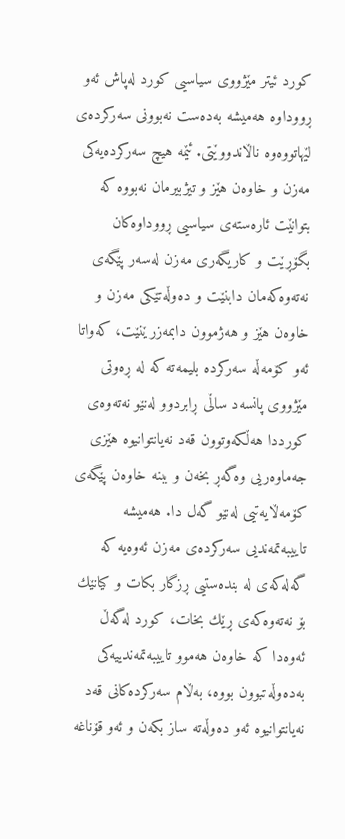كورد ئیتر مێژووی سیاسیی كورد له‌پاش ئه‌و ڕووداوه‌ هه‌میشه‌ به‌ده‌ست نه‌بوونی سه‌ركرده‌ی لێهاتووه‌وه‌ ناڵاندووێتی. ئێمه‌ هیچ سه‌ركرده‌یه‌كی مه‌زن و خاوه‌ن هێز و تیژبیرمان نه‌بووه كه‌ بتوانێت ئاره‌سته‌ی سیاسیی ڕووداوه‌كان بگۆڕێت و كاریگه‌ری مه‌زن له‌سه‌ر پێگه‌ی نه‌ته‌وه‌كه‌مان دابنێت و ده‌وڵه‌تێكی مه‌زن و خاوه‌ن هێز و هه‌ژموون دابمه‌زرێنێت‌، كه‌واتا ئه‌و كۆمه‌ڵه‌ سه‌ركرده‌ بلیمه‌ته‌ كه له‌ ڕه‌وتی مێژووی پانسه‌د ساڵی ڕابردوو‌ له‌نێو نه‌ته‌وه‌ی كورددا هه‌ڵكه‌وتوون قه‌د نه‌یانتوانیوه‌ هێزی جه‌ماوه‌ریی وه‌گه‌ڕ بخه‌ن و ببنه‌ خاوه‌ن پێگه‌ی كۆمه‌ڵایه‌تیی له‌نێو گه‌ل دا. هه‌میشه‌ تاییبه‌تمه‌ندیی سه‌ركرده‌ی مه‌زن ئه‌وه‌یه‌ كه‌ گه‌له‌كه‌ی له‌ بنده‌ستیی ڕزگار بكات و كیانێك بۆ نه‌ته‌وه‌كه‌ی ڕێك بخات، كورد له‌گه‌ڵ ئه‌وه‌دا كه‌ خاوه‌ن هه‌موو تاییبه‌تمه‌ندییه‌كی به‌ده‌وڵه‌تبوون بووه‌، به‌ڵام سه‌ركرده‌كانی قه‌د نه‌یانتوانیوه‌ ئه‌و ده‌وڵه‌ته‌ ساز بكه‌ن و ئه‌و قۆناغه‌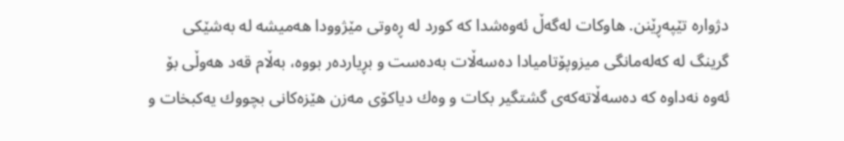دژواره‌ تێپه‌ڕێنن. هاوكات له‌گه‌ڵ ئه‌وه‌شدا كه‌ كورد له‌ ڕه‌وتی مێژوودا هه‌میشه‌ له‌ به‌شێكی گرینگ له‌ كه‌له‌مانگی میزوپۆتامیادا ده‌سه‌ڵات به‌ده‌ست و بڕیارده‌ر بووه‌، به‌ڵام قه‌د هه‌وڵی بۆ ئه‌وه‌ نه‌داوه‌ كه‌ ده‌سه‌ڵاته‌كه‌ی گشتگیر بكات و وه‌ك دیاكۆی مه‌زن هێزه‌كانی بچووك یه‌كبخات و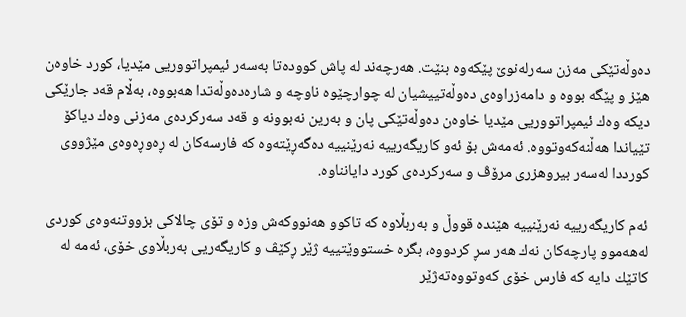ده‌وڵه‌تێكی مه‌زن سه‌رله‌نوێ پێكه‌وه‌ بنێت. هه‌رچه‌ند له‌ پاش كووده‌تا به‌سه‌ر ئیمپراتووریی مێدیا، كورد خاوه‌ن هێز و پێگه‌ بووه‌ و دامه‌زراوه‌ی ده‌وڵه‌تییشیان له‌ چوارچێوه‌ ناوچه‌ و شاره‌ده‌وڵه‌تدا هه‌بووه‌، به‌ڵام قه‌د جارێكی دیكه‌ وه‌ك ئیمپراتووریی مێدیا خاوه‌ن ده‌وڵه‌تێكی پان و به‌رین نه‌بوونه‌ و قه‌د سه‌ركرده‌ی مه‌زنی وه‌ك دیاكۆ تێیاندا هه‌ڵنه‌كه‌وتووه‌. ئه‌مه‌ش بۆ ئه‌و كاریگه‌رییه‌ نه‌رێنییه‌ ده‌گه‌ڕێته‌وه‌ كه‌ فارسه‌كان له‌ ڕه‌وڕه‌وه‌ی مێژووی كورددا له‌سه‌ر بیروهزری مرۆڤ و سه‌ركرده‌ی كورد دایانناوه‌.

ئه‌م كاریگه‌رییه‌ نه‌رێنییه‌ هێنده‌ قووڵ و به‌ربڵاوه‌ كه‌ تاكوو هه‌نووكه‌ش وزه‌ و تۆی چالاكی بزووتنه‌وه‌ی كوردی له‌هه‌موو پارچه‌كان نه‌ك هه‌ر سڕ كردووه‌، بگره‌ خستووێتییه‌ ژێر ڕكێڤ و كاریگه‌ریی به‌ربڵاوی خۆی، ئه‌مه‌ له‌ كاتێك دایه‌ كه‌ فارس خۆی كه‌وتووه‌ته‌ژێر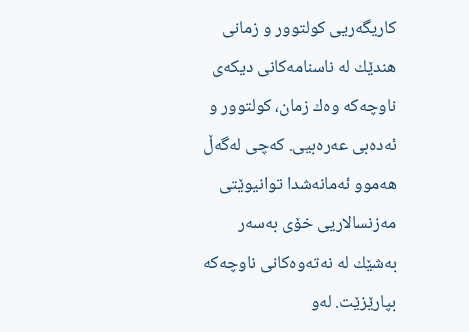كاریگه‌ریی كولتوور و زمانی هندێك له‌ ناسنامه‌كانی دیكه‌ی ناوچه‌كه‌ وه‌ك زمان، كولتوور و ئه‌ده‌بی عه‌ره‌بیی. كه‌چی له‌گه‌ڵ هه‌موو ئه‌مانه‌شدا توانیوێتی مه‌زنسالاریی خۆی به‌سه‌ر به‌شێك له‌ نه‌ته‌وه‌كانی ناوچه‌كه‌ بپارێزێت. له‌و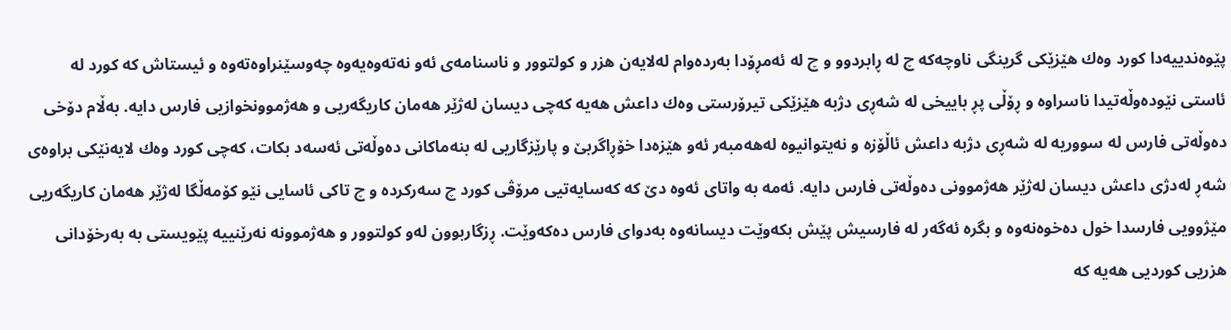پێوه‌ندییه‌دا كورد وه‌ك هێزێكی گرینگی ناوچه‌كه‌ چ له‌ ڕابردوو و چ له‌ ئه‌مڕۆدا به‌رده‌وام له‌لایه‌ن هزر و كولتوور و ناسنامه‌ی ئه‌و نه‌ته‌وه‌یه‌وه‌ چه‌وسێنراوه‌ته‌وه‌ و ئیستاش كه‌ كورد له‌ ئاستی نێوده‌وڵه‌تیدا ناسراوه‌ و ڕۆڵی پڕ باییخی له‌ شه‌ڕی دژبه‌ هێزێكی تیرۆرستی وه‌ك داعش هه‌یه‌ كه‌چی دیسان له‌ژێر هه‌مان كاریگه‌ریی و هه‌ژموونخوازیی فارس دایه‌. به‌ڵام دۆخی‌ ده‌وڵه‌تی فارس له‌ سووریه‌ له‌ شه‌ڕی دژبه‌ داعش ئاڵۆزه‌ و نه‌یتوانیوه‌ له‌هه‌مبه‌ر ئه‌و هێزه‌دا خۆڕاگربێ و پارێزگاریی له‌ بنه‌ماكانی ده‌وڵه‌تی ئه‌سه‌د بكات، كه‌چی كورد وه‌ك لایه‌نێكی براوه‌ی شه‌ڕ له‌دژی داعش دیسان له‌ژێر هه‌ژموونی ده‌وڵه‌تی فارس دایه‌. ئه‌مه‌ به‌ واتای ئه‌وه‌ دێ كه‌ كه‌سایه‌تیی مرۆڤی كورد چ سه‌ركرده‌ و چ تاكی ئاسایی نێو كۆمه‌ڵگا له‌ژێر هه‌مان كاریگه‌ریی مێژوویی فارسدا خول ده‌خوه‌نه‌وه‌ و بگره‌ ئه‌گه‌ر له‌ فارسیش پێش بكه‌وێت دیسانه‌وه‌ به‌دوای فارس ده‌كه‌وێت. ڕزگاربوون له‌و كولتوور و هه‌ژموونه‌ نه‌رێنییه‌ پێویستی به‌ به‌رخۆدانی هزریی كوردیی هه‌یه‌ كه‌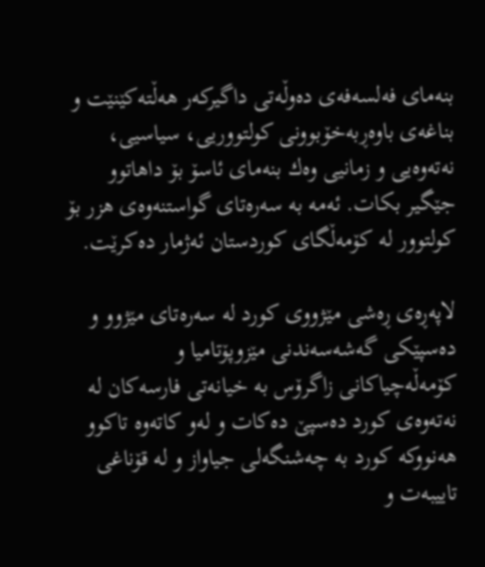بنه‌مای فه‌لسه‌فه‌ی ده‌وڵه‌تی داگیركه‌ر هه‌ڵته‌كێنێت و بناغه‌ی باوه‌ڕبه‌خۆبوونی كولتووریی، سیاسیی، نه‌ته‌وه‌یی و زمانیی وه‌ك بنه‌مای ئاسۆ بۆ داهاتوو جێگیر بكات. ئه‌مه‌ به‌ سه‌ره‌تای گواستنه‌وه‌ی هزر بۆ كولتوور له‌ كۆمه‌ڵگای كوردستان ئه‌ژمار ده‌كرێت.

لاپه‌ڕه‌ی ڕه‌شی مێژووی كورد له‌ سه‌ره‌تای مێژوو و ده‌سپێكی گه‌شه‌سه‌ندنی مێزوپۆتامیا و كۆمه‌ڵه‌چیاكانی زاگرۆس به‌ خیانه‌تی فارسه‌كان له‌ نه‌ته‌وه‌ی كورد ده‌سپێ ده‌كات و له‌و كاته‌وه‌ تاكوو هه‌نووكه‌ كورد به‌ چه‌شنگه‌لی جیاواز و له‌ قۆناغی تاییبه‌ت و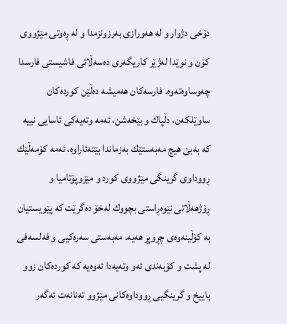دۆخی دژوار و له‌ هه‌ورازی به‌رزونزمدا و له‌ ڕه‌وتی مێژووی كۆن و نوێدا له‌ژێر كاریگه‌ری ده‌سه‌ڵاتی فاشیستی فارسدا چه‌وساوه‌ته‌وه‌. فارسه‌كان هه‌میشه‌ ده‌ڵێن كورده‌كان ساوێلكه‌ن، دڵپاك و بێخه‌شن، ئه‌مه‌ وته‌یه‌كی ئاسایی نییه‌ كه‌ به‌بێ هیچ مه‌به‌ستێك به‌زماندا بێته‌ئاراوه‌، ئه‌مه‌ كۆمه‌ڵێك ڕووداوی گرینگی مێژووی كورد و مێزوپۆتامیا و ڕۆژهه‌ڵاتی نێوه‌ڕاستی بچووك له‌خۆ ده‌گرێت كه‌ پێویستیان به‌ كۆڵینه‌وه‌ی چڕوپڕ هه‌یه‌‌. مه‌به‌ستی سه‌ره‌كیی و فه‌لسه‌فی له‌ پشت و كۆبه‌ندی ئه‌و وته‌یه‌دا ئه‌وه‌یه‌ كه‌ كورده‌كان زوو باییخ و گرینگیی ڕووداوه‌كانی مێژوو ته‌نانه‌ت ئه‌گه‌ر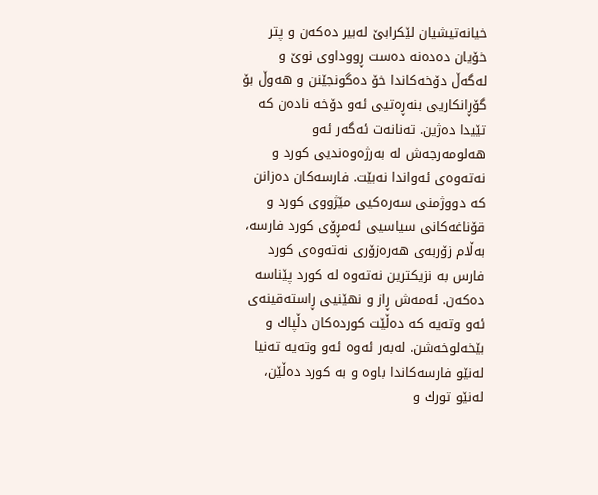خیانه‌تیشیان لێكرابێ له‌بیر ده‌كه‌ن و پتر خۆیان ده‌ده‌نه‌ ده‌ست ڕووداوی نوێ و له‌گه‌ڵ دۆخه‌كاندا خۆ ده‌گونجێنن و هه‌وڵ بۆ گۆڕانكاریی بنه‌ڕه‌تیی ئه‌و دۆخه‌ ناده‌ن كه‌ تێیدا ده‌ژین. ته‌نانه‌ت ئه‌گه‌ر ئه‌و هه‌لومه‌رجه‌ش له‌ به‌رژه‌وه‌ندیی كورد و نه‌ته‌وه‌ی ئه‌واندا نه‌بێت. فارسه‌كان ده‌زانن كه‌ دووژمنی سه‌ره‌كیی مێژووی كورد و قۆناغه‌كانی سیاسیی ئه‌مڕۆی كورد فارسه‌، به‌ڵام زۆربه‌ی هه‌ره‌زۆری نه‌ته‌وه‌ی كورد فارس به‌ نزیكترین نه‌ته‌وه له‌ كورد پێناسه‌ ده‌كه‌ن. ئه‌مه‌ش ڕاز و نهێنیی ڕاسته‌قینه‌ی ئه‌و وته‌یه‌ كه‌ ده‌ڵێت كورده‌كان دڵپاك و بێخه‌لوخه‌شن. له‌به‌ر ئه‌وه‌ ئه‌و وته‌یه‌ ته‌نیا له‌نێو فارسه‌كاندا باوه‌ و به‌ كورد ده‌ڵێن، له‌نێو تورك و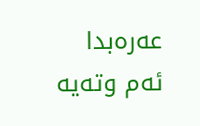عه‌ره‌بدا ئه‌م وته‌یه‌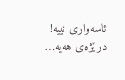ئاسه‌واری نییه‌!
درێژه‌ی هه‌یه‌…